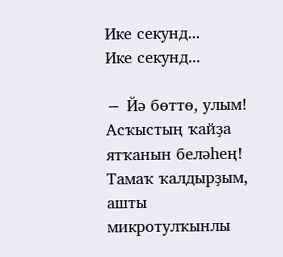Ике секунд...
Ике секунд...

− Йә бөттө, улым! Асҡыстың ҡайҙа ятҡанын беләһең! Тамаҡ ҡалдырҙым, ашты микротулҡынлы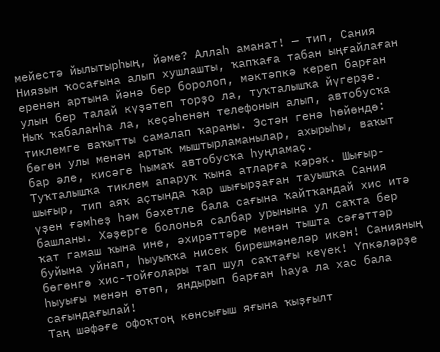мейестә йылытырһың, йәме? Аллаһ аманат! — тип, Сания Ниязын ҡосағына алып хушлашты, ҡапҡаға табан ыңғайлаған еренән артына йәнә бер боролоп, мәктәпкә кереп барған улын бер талай күҙәтеп торҙо ла, туҡталышҡа йүгерҙе. Ныҡ ҡабаланһа ла, кеҫәһенән телефонын алып, автобусҡа тиклемге ваҡытты самалап ҡараны. Эстән генә һөйөндө: бөгөн улы менән артыҡ мыштырламанылар, ахырыһы, ваҡыт бар әле, кисәге һымаҡ автобусҡа һуңламаҫ.
Туҡталышҡа тиклем апаруҡ ҡына атларға кәрәк. Шығыр-шығыр, тип аяҡ аҫтында ҡар шығырҙаған тауышҡа Сания үҙен ғәмһеҙ һәм бәхетле бала сағына ҡайтҡандай хис итә башланы. Хәҙерге болонья салбар урынына ул саҡта бер ҡат гамаш ҡына ине, әхирәттәре менән тышта сәғәттәр буйына уйнап, һыуыҡҡа нисек бирешмәнеләр икән! Санияның бөгөнгө хис-тойғолары тап шул саҡтағы кеүек! Үпкәләрҙе һыуығы менән өтөп, яндырып барған һауа ла хас бала сағындағылай!
Таң шәфәғе офоҡтоң көнсығыш яғына ҡыҙғылт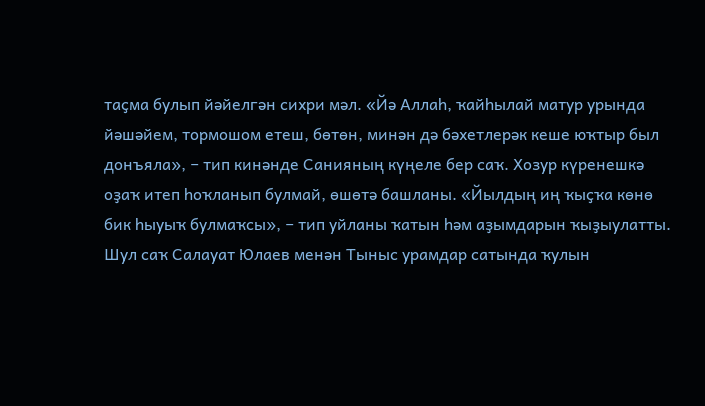таҫма булып йәйелгән сихри мәл. «Йә Аллаһ, ҡайһылай матур урында йәшәйем, тормошом етеш, бөтөн, минән дә бәхетлерәк кеше юҡтыр был донъяла», − тип кинәнде Санияның күңеле бер саҡ. Хозур күренешкә оҙаҡ итеп һоҡланып булмай, өшөтә башланы. «Йылдың иң ҡыҫҡа көнө бик һыуыҡ булмаҡсы», − тип уйланы ҡатын һәм аҙымдарын ҡыҙыулатты. Шул саҡ Салауат Юлаев менән Тыныс урамдар сатында ҡулын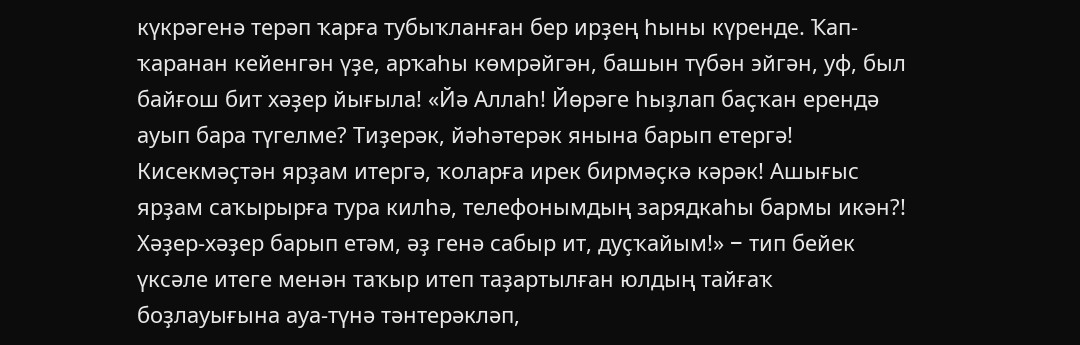күкрәгенә терәп ҡарға тубыҡланған бер ирҙең һыны күренде. Ҡап-ҡаранан кейенгән үҙе, арҡаһы көмрәйгән, башын түбән эйгән, уф, был байғош бит хәҙер йығыла! «Йә Аллаһ! Йөрәге һыҙлап баҫҡан ерендә ауып бара түгелме? Тиҙерәк, йәһәтерәк янына барып етергә! Кисекмәҫтән ярҙам итергә, ҡоларға ирек бирмәҫкә кәрәк! Ашығыс ярҙам саҡырырға тура килһә, телефонымдың зарядкаһы бармы икән?! Хәҙер-хәҙер барып етәм, әҙ генә сабыр ит, дуҫҡайым!» − тип бейек үксәле итеге менән таҡыр итеп таҙартылған юлдың тайғаҡ боҙлауығына ауа-түнә тәнтерәкләп,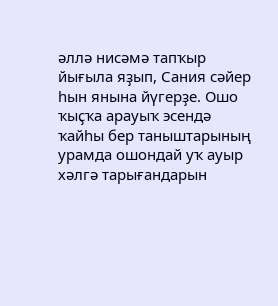әллә нисәмә тапҡыр йығыла яҙып, Сания сәйер һын янына йүгерҙе. Ошо ҡыҫҡа арауыҡ эсендә ҡайһы бер таныштарының урамда ошондай уҡ ауыр хәлгә тарығандарын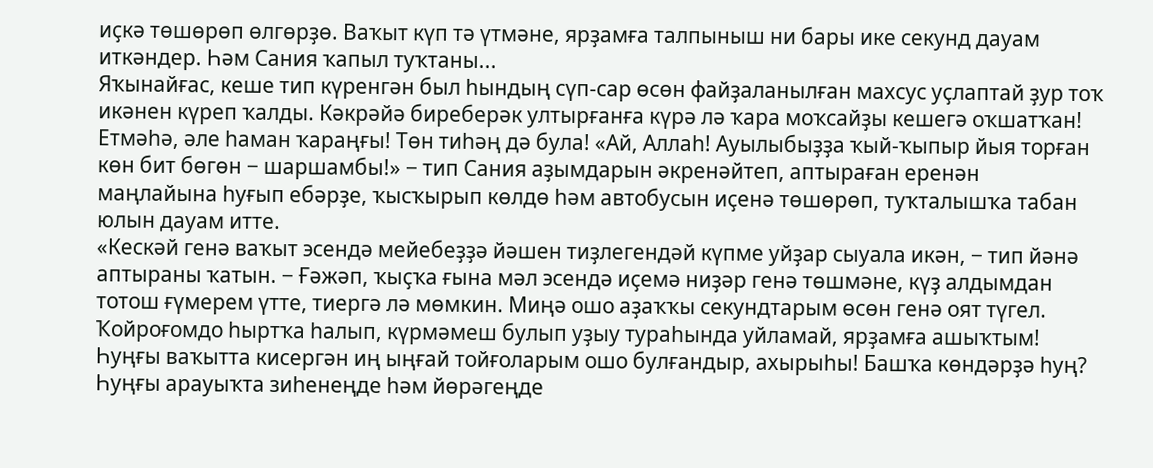иҫкә төшөрөп өлгөрҙө. Ваҡыт күп тә үтмәне, ярҙамға талпыныш ни бары ике секунд дауам иткәндер. Һәм Сания ҡапыл туҡтаны...
Яҡынайғас, кеше тип күренгән был һындың сүп-сар өсөн файҙаланылған махсус уҫлаптай ҙур тоҡ икәнен күреп ҡалды. Кәкрәйә биреберәк ултырғанға күрә лә ҡара моҡсайҙы кешегә оҡшатҡан! Етмәһә, әле һаман ҡараңғы! Төн тиһәң дә була! «Ай, Аллаһ! Ауылыбыҙҙа ҡый-ҡыпыр йыя торған көн бит бөгөн − шаршамбы!» − тип Сания аҙымдарын әкренәйтеп, аптыраған еренән маңлайына һуғып ебәрҙе, ҡысҡырып көлдө һәм автобусын иҫенә төшөрөп, туҡталышҡа табан юлын дауам итте.
«Кескәй генә ваҡыт эсендә мейебеҙҙә йәшен тиҙлегендәй күпме уйҙар сыуала икән, − тип йәнә аптыраны ҡатын. − Ғәжәп, ҡыҫҡа ғына мәл эсендә иҫемә ниҙәр генә төшмәне, күҙ алдымдан тотош ғүмерем үтте, тиергә лә мөмкин. Миңә ошо аҙаҡҡы секундтарым өсөн генә оят түгел. Ҡойроғомдо һыртҡа һалып, күрмәмеш булып уҙыу тураһында уйламай, ярҙамға ашыҡтым! Һуңғы ваҡытта кисергән иң ыңғай тойғоларым ошо булғандыр, ахырыһы! Башҡа көндәрҙә һуң? Һуңғы арауыҡта зиһенеңде һәм йөрәгеңде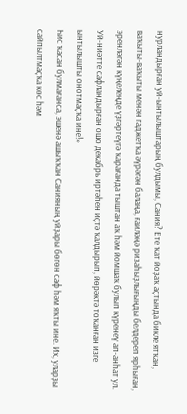нурландырған уй-ынтылыштарың булдымы, Сания? Ете ҡат йоҙаҡ аҫтында бикле ятҡан, ваҡыты-ваҡыты менән гаджетҡа әүрәгән балаңа, ғаиләңә ризаһыҙлығыңды белдереп ярһыған, эренләгән күңелеңде үҙгәртеүгә ҡарағанда тыштан аҡ һәм йомшаҡ булып күренеү ап-анһат ул. Уй-ниәтте сафландырған ошо декабрь иртәһен иҫтә ҡалдырып, йөрәктә тоҡанған изге ынтылышты онотмаҫҡа ине!»
Һис ҡасан булмағанса, эшенә ашыҡҡан Санияның уйҙары бөгөн саф һәм яҡты ине. Их, уларҙы сайпылтмаҫҡа көс һәм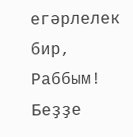егәрлелек бир, Раббым! Беҙҙе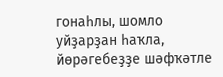гонаһлы, шомло уйҙарҙан һаҡла, йөрәгебеҙҙе шәфҡәтле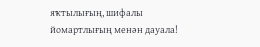яҡтылығың, шифалы йомартлығың менән дауала!